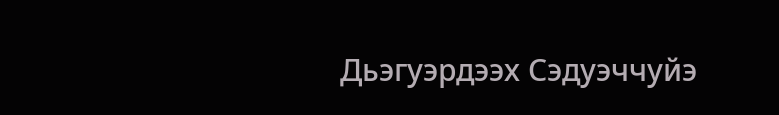Дьэгуэрдээх Сэдуэччуйэ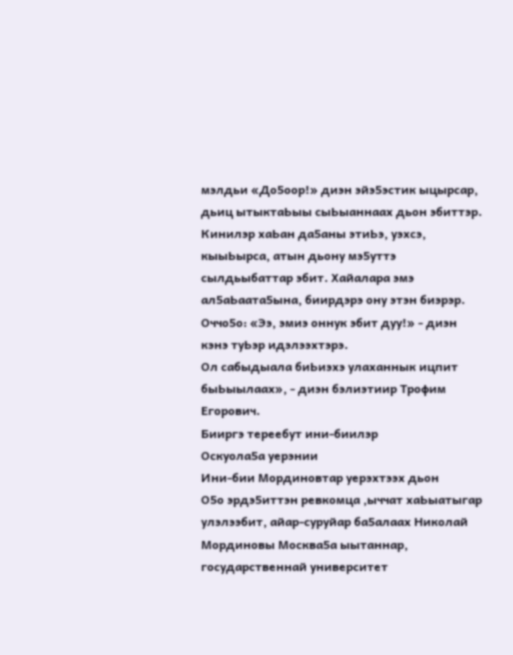мэлдьи «До5оор!» диэн эйэ5эстик ыцырсар, дьиц ытыктаЬыы сыЬыаннаах дьон эбиттэр. Кинилэр хаЬан да5аны этиЬэ, уэхсэ, кыыЬырса, атын дьону мэ5уттэ сылдьыбаттар эбит. Хайалара эмэ ал5аЬаата5ына, биирдэрэ ону этэн биэрэр. Оччо5о: «Ээ, эмиэ оннук эбит дуу!» - диэн кэнэ туЬэр идэлээхтэрэ.
Ол сабыдыала биЬиэхэ улаханнык ицпит быЬыылаах», - диэн бэлиэтиир Трофим Егорович.
Бииргэ тереебут ини-биилэр
Оскуола5а уерэнии
Ини-бии Мординовтар уерэхтээх дьон
О5о эрдэ5иттэн ревкомца ,ыччат хаЬыатыгар улэлээбит, айар-суруйар ба5алаах Николай Мординовы Москва5а ыытаннар, государственнай университет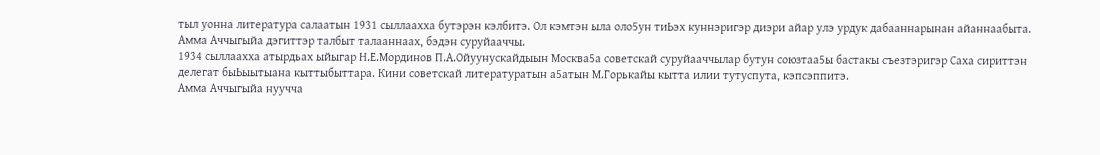тыл уонна литература салаатын 1931 сыллаахха бутэрэн кэлбитэ. Ол кэмтэн ыла оло5ун тиЬэх куннэригэр диэри айар улэ урдук дабааннарынан айаннаабыта.
Амма Аччыгыйа дэгиттэр талбыт талааннаах, бэдэн суруйааччы.
1934 сыллаахха атырдьах ыйыгар Н.Е.Мординов П.А.Ойуунускайдыын Москва5а советскай суруйааччылар бутун союзтаа5ы бастакы съезтэригэр Саха сириттэн делегат быЬыытыана кыттыбыттара. Кини советскай литературатын а5атын М.Горькайы кытта илии тутуспута, кэпсэппитэ.
Амма Аччыгыйа нуучча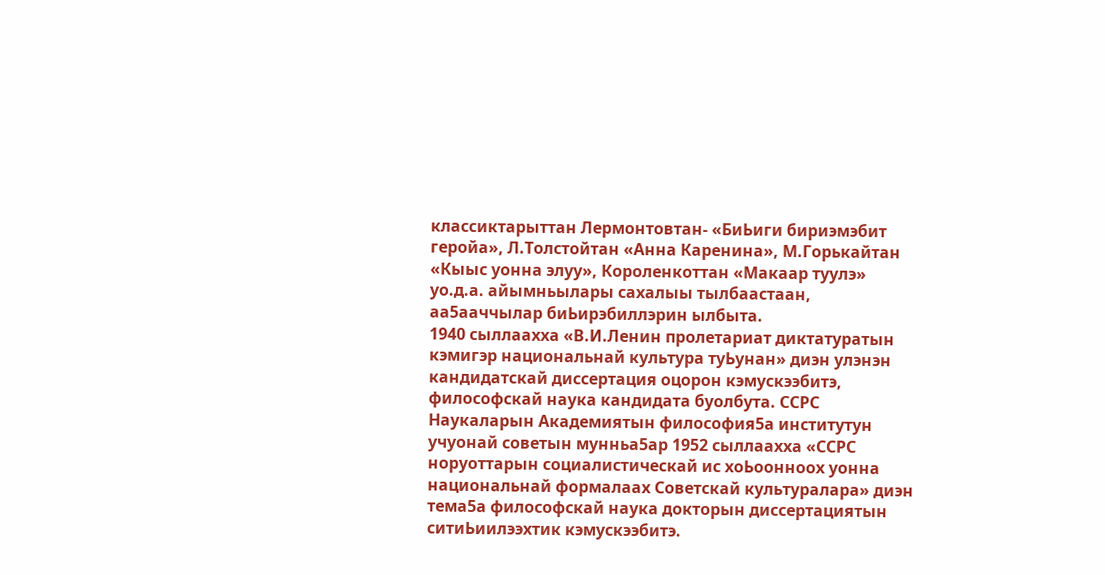классиктарыттан Лермонтовтан- «БиЬиги бириэмэбит геройа», Л.Толстойтан «Анна Каренина», М.Горькайтан «Кыыс уонна элуу», Короленкоттан «Макаар туулэ» уо.д.а. айымньылары сахалыы тылбаастаан, аа5ааччылар биЬирэбиллэрин ылбыта.
1940 сыллаахха «В.И.Ленин пролетариат диктатуратын кэмигэр национальнай культура туЬунан» диэн улэнэн кандидатскай диссертация оцорон кэмускээбитэ, философскай наука кандидата буолбута. ССРС Наукаларын Академиятын философия5а институтун учуонай советын мунньа5ар 1952 сыллаахха «ССРС норуоттарын социалистическай ис хоЬоонноох уонна национальнай формалаах Советскай культуралара» диэн тема5а философскай наука докторын диссертациятын ситиЬиилээхтик кэмускээбитэ.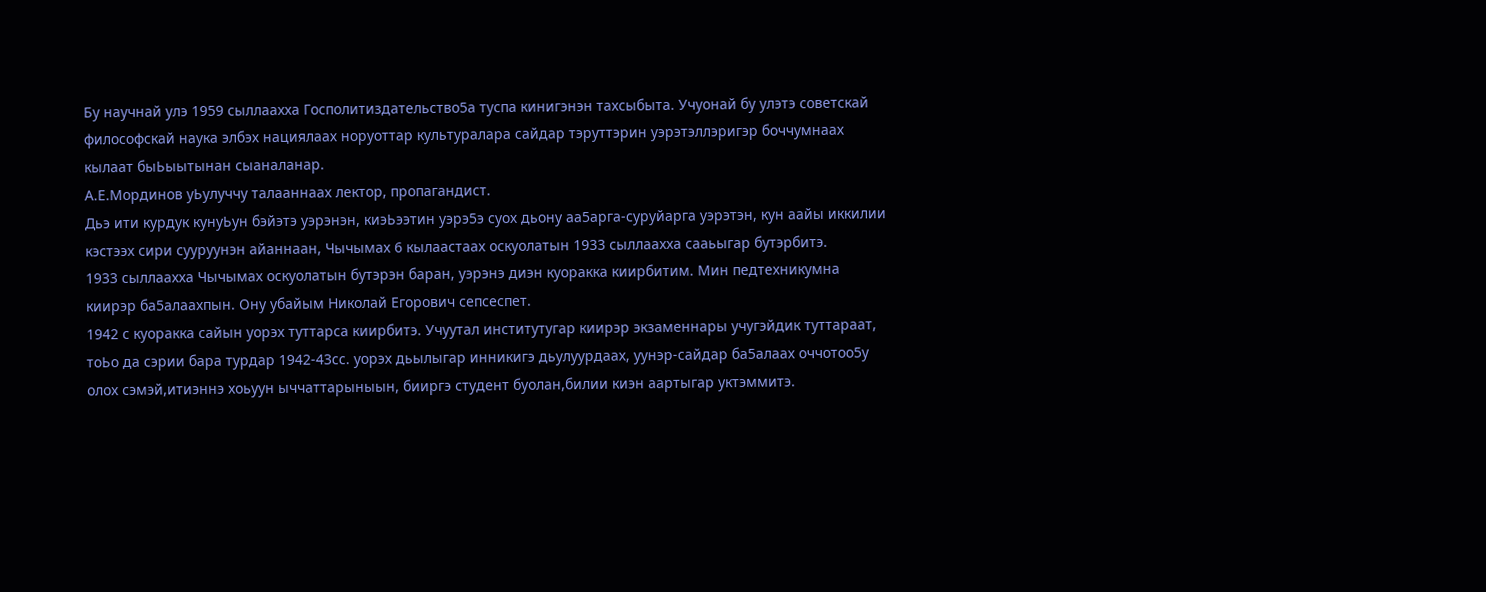Бу научнай улэ 1959 сыллаахха Госполитиздательство5а туспа кинигэнэн тахсыбыта. Учуонай бу улэтэ советскай философскай наука элбэх нациялаах норуоттар культуралара сайдар тэруттэрин уэрэтэллэригэр боччумнаах кылаат быЬыытынан сыаналанар.
А.Е.Мординов уЬулуччу талааннаах лектор, пропагандист.
Дьэ ити курдук кунуЬун бэйэтэ уэрэнэн, киэЬээтин уэрэ5э суох дьону аа5арга-суруйарга уэрэтэн, кун аайы иккилии кэстээх сири сууруунэн айаннаан, Чычымах 6 кылаастаах оскуолатын 1933 сыллаахха сааьыгар бутэрбитэ.
1933 сыллаахха Чычымах оскуолатын бутэрэн баран, уэрэнэ диэн куоракка киирбитим. Мин педтехникумна киирэр ба5алаахпын. Ону убайым Николай Егорович сепсеспет.
1942 с куоракка сайын уорэх туттарса киирбитэ. Учуутал институтугар киирэр экзаменнары учугэйдик туттараат, тоЬо да сэрии бара турдар 1942-43сс. уорэх дьылыгар инникигэ дьулуурдаах, уунэр-сайдар ба5алаах оччотоо5у олох сэмэй,итиэннэ хоьуун ыччаттарыныын, бииргэ студент буолан,билии киэн аартыгар уктэммитэ.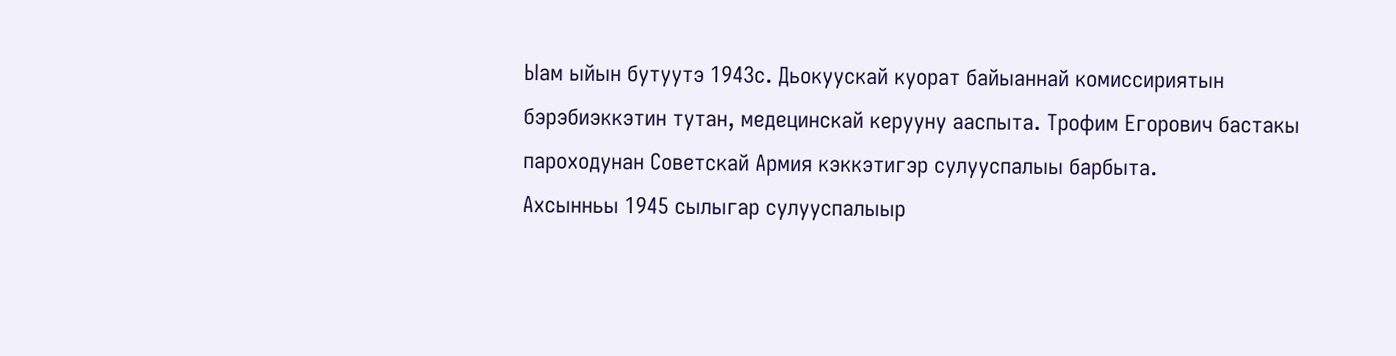Ыам ыйын бутуутэ 1943с. Дьокуускай куорат байыаннай комиссириятын бэрэбиэккэтин тутан, медецинскай керууну ааспыта. Трофим Егорович бастакы пароходунан Советскай Армия кэккэтигэр сулууспалыы барбыта.
Ахсынньы 1945 сылыгар сулууспалыыр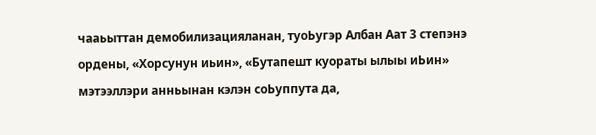чааьыттан демобилизацияланан, туоЬугэр Албан Аат 3 степэнэ ордены, «Хорсунун иьин», «Бутапешт куораты ылыы иЬин» мэтээллэри анньынан кэлэн соЬуппута да,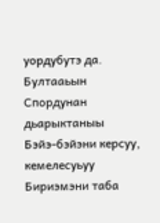уордубутэ да.
Бултааьын
Спордунан дьарыктаныы
Бэйэ-бэйэни керсуу,
кемелесуьуу
Бириэмэни таба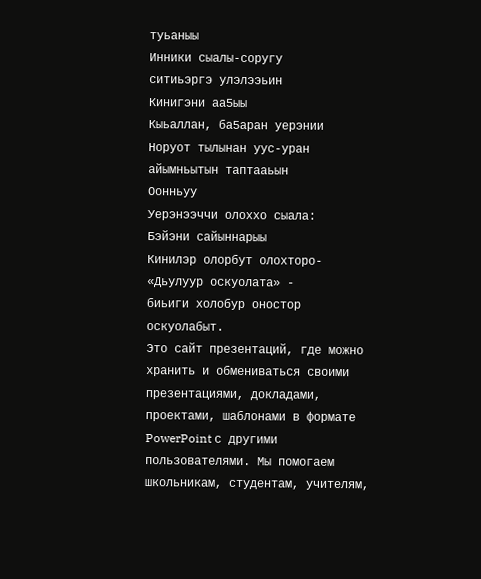туьаныы
Инники сыалы-соругу
ситиьэргэ улэлээьин
Кинигэни аа5ыы
Кыьаллан, ба5аран уерэнии
Норуот тылынан уус-уран
айымньытын таптааьын
Оонньуу
Уерэнээччи олоххо сыала:
Бэйэни сайыннарыы
Кинилэр олорбут олохторо-
«Дьулуур оскуолата» -
биьиги холобур оностор оскуолабыт.
Это сайт презентаций, где можно хранить и обмениваться своими презентациями, докладами, проектами, шаблонами в формате PowerPoint с другими пользователями. Мы помогаем школьникам, студентам, учителям,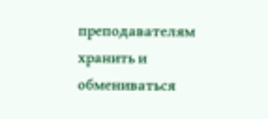преподавателям хранить и обмениваться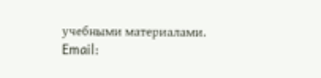учебными материалами.
Email: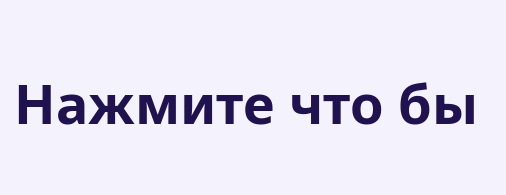Нажмите что бы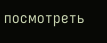посмотреть